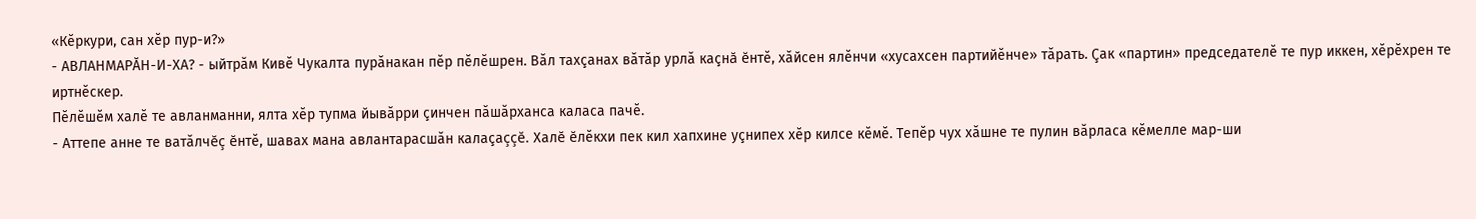«Кĕркури, сан хĕр пур-и?»
- АВЛАНМАРĂН-И-ХА? - ыйтрăм Кивĕ Чукалта пурăнакан пĕр пĕлĕшрен. Вăл тахçанах вăтăр урлă каçнă ĕнтĕ, хăйсен ялĕнчи «хусахсен партийĕнче» тăрать. Çак «партин» председателĕ те пур иккен, хĕрĕхрен те иртнĕскер.
Пĕлĕшĕм халĕ те авланманни, ялта хĕр тупма йывăрри çинчен пăшăрханса каласа пачĕ.
- Аттепе анне те ватăлчĕç ĕнтĕ, шавах мана авлантарасшăн калаçаççĕ. Халĕ ĕлĕкхи пек кил хапхине уçнипех хĕр килсе кĕмĕ. Тепĕр чух хăшне те пулин вăрласа кĕмелле мар-ши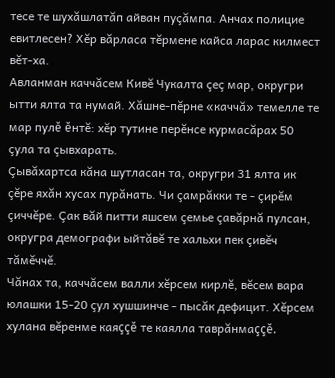тесе те шухăшлатăп айван пуçăмпа. Анчах полицие евитлесен? Хĕр вăрласа тĕрмене кайса ларас килмест вĕт-ха.
Авланман каччăсем Кивĕ Чукалта çеç мар, округри ытти ялта та нумай. Хăшне-пĕрне «каччă» темелле те мар пулĕ ĕнтĕ: хĕр тутине перĕнсе курмасăрах 50 çула та çывхарать.
Çывăхартса кăна шутласан та, округри 31 ялта ик çĕре яхăн хусах пурăнать. Чи çамрăкки те - çирĕм çиччĕре. Çак вăй питти яшсем çемье çавăрнă пулсан, округра демографи ыйтăвĕ те хальхи пек çивĕч тăмĕччĕ.
Чăнах та, каччăсем валли хĕрсем кирлĕ, вĕсем вара юлашки 15-20 çул хушшинче - пысăк дефицит. Хĕрсем хулана вĕренме каяççĕ те каялла таврăнмаççĕ.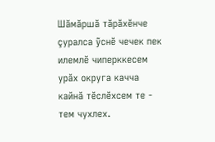Шăмăршă тăрăхĕнче çуралса ỹснĕ чечек пек илемлĕ чиперккесем урăх округа качча кайнă тĕслĕхсем те - тем чухлех.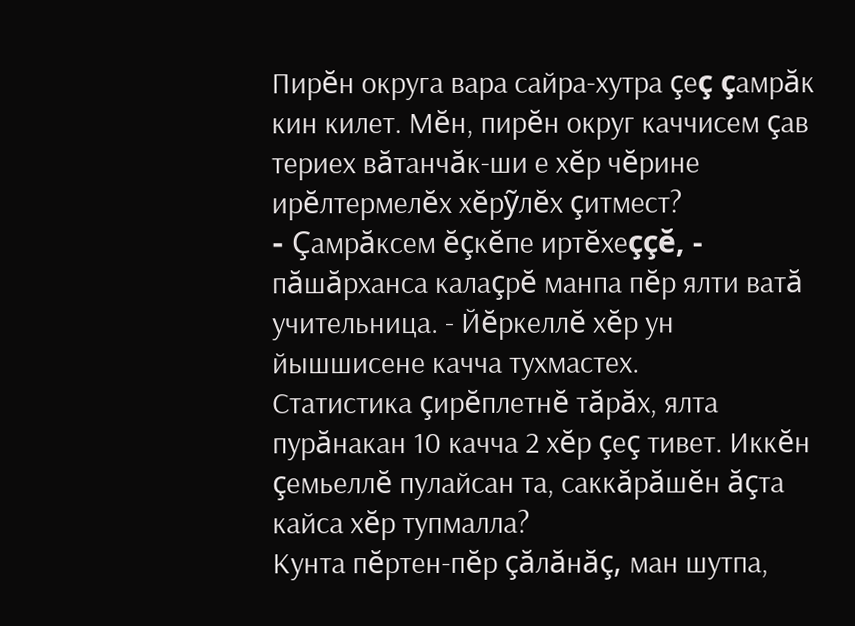Пирĕн округа вара сайра-хутра çеç çамрăк кин килет. Мĕн, пирĕн округ каччисем çав териех вăтанчăк-ши е хĕр чĕрине ирĕлтермелĕх хĕрỹлĕх çитмест?
- Çамрăксем ĕçкĕпе иртĕхеççĕ, - пăшăрханса калаçрĕ манпа пĕр ялти ватă учительница. - Йĕркеллĕ хĕр ун йышшисене качча тухмастех.
Статистика çирĕплетнĕ тăрăх, ялта пурăнакан 10 качча 2 хĕр çеç тивет. Иккĕн çемьеллĕ пулайсан та, саккăрăшĕн ăçта кайса хĕр тупмалла?
Кунта пĕртен-пĕр çăлăнăç, ман шутпа,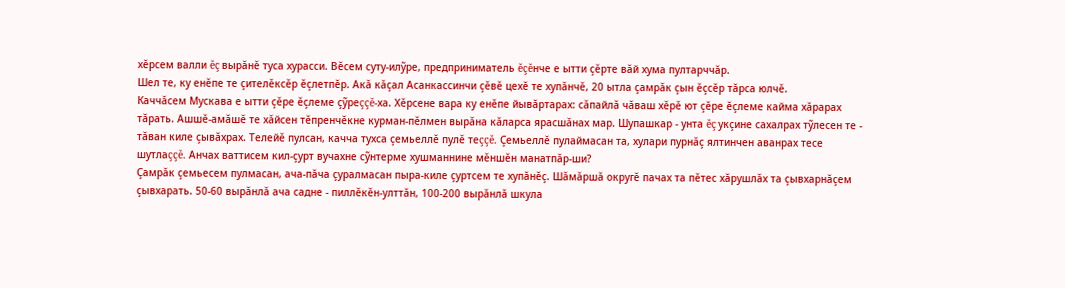хĕрсем валли ĕç вырăнĕ туса хурасси. Вĕсем суту-илỹре, предприниматель ĕçĕнче е ытти çĕрте вăй хума пултарччăр.
Шел те, ку енĕпе те çителĕксĕр ĕçлетпĕр. Акă кăçал Асанкассинчи çĕвĕ цехĕ те хупăнчĕ, 20 ытла çамрăк çын ĕçсĕр тăрса юлчĕ.
Каччăсем Мускава е ытти çĕре ĕçлеме çỹреççĕ-ха. Хĕрсене вара ку енĕпе йывăртарах: сăпайлă чăваш хĕрĕ ют çĕре ĕçлеме кайма хăрарах тăрать. Ашшĕ-амăшĕ те хăйсен тĕпренчĕкне курман-пĕлмен вырăна кăларса ярасшăнах мар. Шупашкар - унта ĕç укçине сахалрах тỹлесен те - тăван киле çывăхрах. Телейĕ пулсан, качча тухса çемьеллĕ пулĕ теççĕ. Çемьеллĕ пулаймасан та, хулари пурнăç ялтинчен аванрах тесе шутлаççĕ. Анчах ваттисем кил-çурт вучахне сỹнтерме хушманнине мĕншĕн манатпăр-ши?
Çамрăк çемьесем пулмасан, ача-пăча çуралмасан пыра-киле çуртсем те хупăнĕç. Шăмăршă округĕ пачах та пĕтес хăрушлăх та çывхарнăçем çывхарать. 50-60 вырăнлă ача садне - пиллĕкĕн-улттăн, 100-200 вырăнлă шкула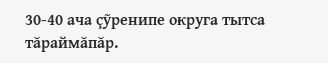30-40 ача çỹренипе округа тытса тăраймăпăр.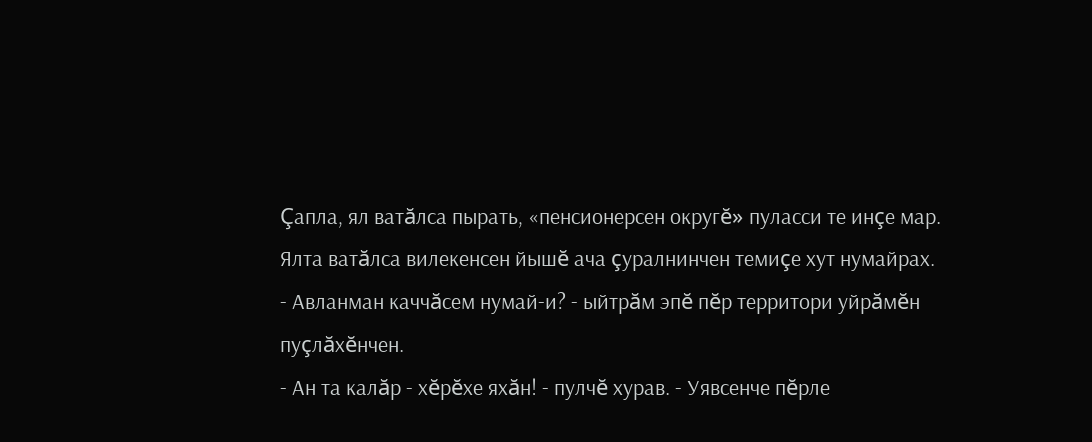Çапла, ял ватăлса пырать, «пенсионерсен округĕ» пуласси те инçе мар. Ялта ватăлса вилекенсен йышĕ ача çуралнинчен темиçе хут нумайрах.
- Авланман каччăсем нумай-и? - ыйтрăм эпĕ пĕр территори уйрăмĕн пуçлăхĕнчен.
- Ан та калăр - хĕрĕхе яхăн! - пулчĕ хурав. - Уявсенче пĕрле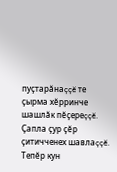пуçтарăнаççĕ те çырма хĕрринче шашлăк пĕçереççĕ. Çапла çур çĕр çитичченех шавлаççĕ. Тепĕр кун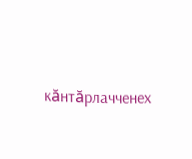кăнтăрлачченех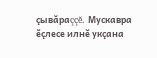çывăраççĕ. Мускавра ĕçлесе илнĕ укçана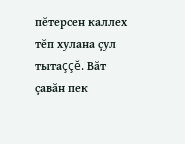пĕтерсен каллех тĕп хулана çул тытаççĕ. Вăт çавăн пек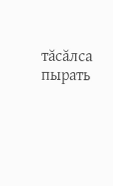тăсăлса пырать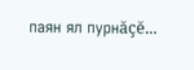паян ял пурнăçĕ...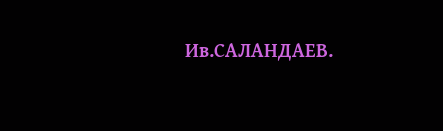Ив.САЛАНДАЕВ.